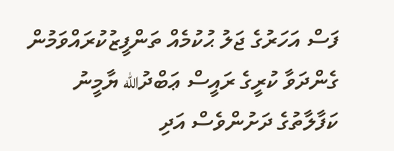ފަސް އަހަރުގެ ޖަލު ޙުކުމެއް ތަންފީޒުކުރައްވަމުން ގެންދަވާ ކުރީގެ ރައީސް ޢަބްދުالله ޔާމީނު ކަފާލާތުގެ ދަށުންވެސް އަދި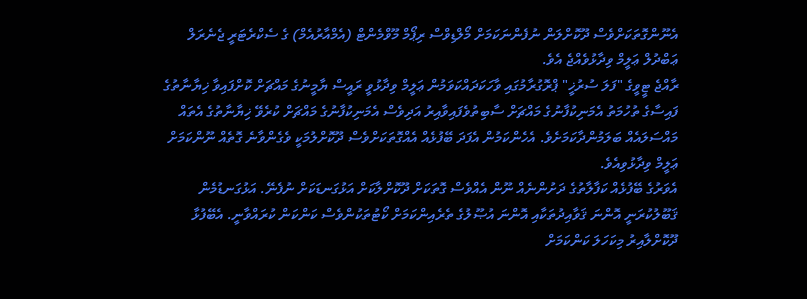އެނޫންގޮތަކަށްވެސް ދޫކޮށްލަން ނުފެންނަކަމަށް މޯލްޑިވްސް ރިޕޯމް މޫވްމެންޓް (އެމްއާރުއެމް) ގެ ސެކްރެޓަރީ ޖެނެރަލް ޢަބްދުލް ޢަލީމް ވިދާޅުވެއްޖެ އެވެ.
ރާއްޖެ ޓީވީގެ "ފަލަ ސުރުޚީ" ޕްރޮގުރާމުގައި ވާހަކަދައްކަވަމުން ޢަލީމް ވިދާޅުވީ ރައީސް ޔާމީނުގެ މައްޗަށް ކޮށްފައިވާ ޚިޔާނާތުގެ ފައިސާގެ ތުހުމަތު އެމަނިކުފާނުގެ މައްޗަށް ސާބިތުވެފައިވާއިރު އަދިވެސް އެމަނިކުފާނުގެ މައްޗަށް ކުރެވޭ ޚިޔާނާތުގެ އެތައް މައްސަލައެއް ބަލަމުންދާކަމަށެވެ. އެހެންކަމުން އެފަދަ ބޭފުޅެއް އެއްގޮތަކަށްވެސް ދޫކޮށްލުމަކީ ވެގެންވާނެ ގޮތެއް ނޫންކަމަށް ޢަލީމް ވިދާޅުވިއެވެ.
އެވަރުގެ ބޭފުޅެއް ކަފާލާތުގެ ދަށުންނެއް ނޫން އެއްވެސް ގޮތަކަށް ދޫކޮށްލާކަށް އަޅުގަނޑަކަށް ނުފެނޭ. އަޅުގަނޑުމެން ޤަބޫލުކުރަނީ އޮންނަ ޤަވާއިދުތަކާއި އޮންނަ އުޞޫލުގެ ތެރެއިންކަމަށް ކޯޓުތަކުންވެސް ކަންކަން ކުރައްވާނީ. އެބޭފުޅާ ދޫކޮށްލާއިރު މިކަހަލަ ކަންކަމަށް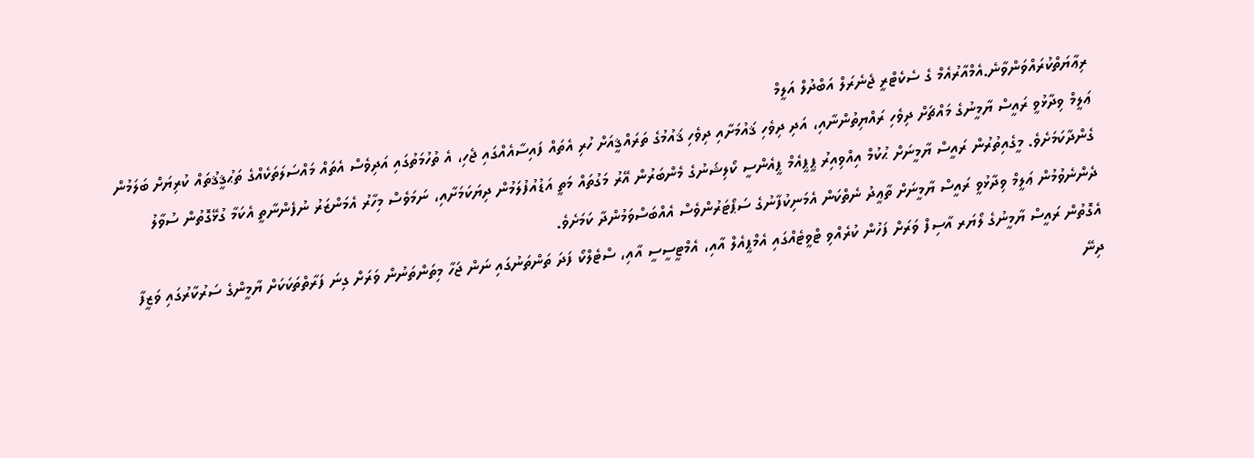ރިޢާޔަތްކުރައްވަންވާނެ.އެމްއާރުއެމް ގެ ސެކެޓްރީ ޖެނެރަލް އަބްދުލް އަލީމް
ޢަލީމް ވިދާޅުވީ ރައީސް ޔާމީނުގެ މައްޗަށް ދިވެހި ރައްޔިތުންނާއި، އަދި ދިވެހި ޤައުމަށާއި ދިވެހި ޤައުމުގެ ތަރައްޤީއަށް ހުރި އެތައް ފައިސާއެއްގައި ޖެހި، އެ ތުހުމަތުގައި އަދިވެސް އެތައް މައްސަލަތަކެއްގެ ތަޙުޤީޤުތައް ކުރިޔަށް ބަލަމުން ގެންދާކަމަށެވެ. މީގެއިތުރުން ރައީސް ޔާމީނަށް ޙުކުމް އިއްވިއިރު ޕީޕީއެމް ޕީއެންސީ ކޯލިޝަނުގެ މެންބަރުން އޭރު މަގުތައް މަތީ އަޑުއުފުލަމުން ދިޔަކަމަށާއި، ނަމަވެސް މިހާރު އެމަންޒަރު ނުފެންނާތީ އެކަމާ ގުޅޭގޮތުން ސުވާލު ދެންނެވުމުން ޢަލީމް ވިދާޅުވީ ރައީސް ޔާމީނަށް ތާޢީދު ނެތްކަން އެމަނިކުފާނުގެ ސަޕޯޓަރުންވެސް އެއްބަސްވަމުންދާ ކަމަށެވެ.
އެގޮތުން ރައީސް ޔާމީނުގެ ލޯޔަރ އާސިފް ވަރަށް ފަހުން ކުރެއްވި ޓްވީޓެއްގައި އެމްޕީއެލް އާއި، އެމްޓީސީސީ އާއި، ސްޓެލްކޯ ފަދަ ތަންތަނުގައި ނަން ޖަހާ މިތަންތަނުން ވަރަށް ގިނަ ފަރާތްތަކަކަށް ޔާމީންގެ ސަރުކާރުގައި ވަޒީފާ ދިނޭ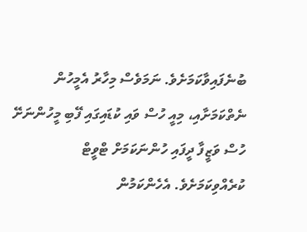ބުނެފައިވާކަމަށެވެ. ނަމަވެސް މިހާރު އެމީހުން ނެތްކަމަށާއި، މިއީ ހުސް ވައި ކުޑައިގައި ފޭބި މީހުންނަށޭ ހުސް ވަޒީފާ ދީފައި ހުންނަކަމަށް ޓްވީޓް ކުރެއްވިކަމަށެވެ. އެހެންކަމުން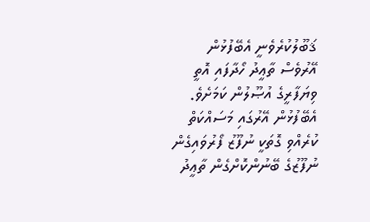ޤަބޫލުކުރެވެނީ އެބޭފުޅުން އޭރުވެސް ތާޢީދު ހޯދާފައި އޮތީ ވިޔަފާރީގެ އުޞޫލުން ކަމަށެވެ. އެބޭފުޅުން އޭރުގައި މަސައްކަތް ކުރެއްވި ގޮތަކީ ނުފޫޒު ފޯރުވައިގެން ނުފޫޒުގެ ބޭނުންކޮށްގެން ތާޢީދު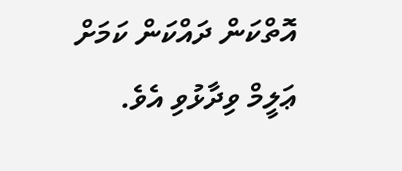އޮތްކަން ދައްކަން ކަމަށް ޢަލީމް ވިދާޅުވި އެވެ.